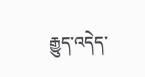རྒྱུད་འདེད་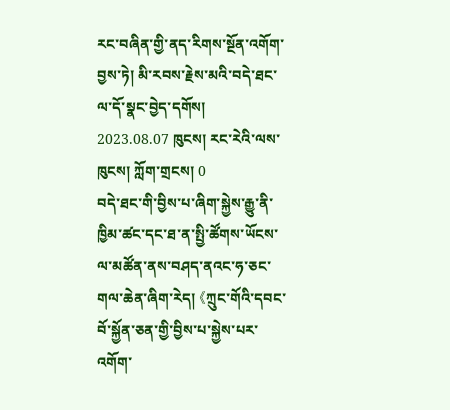རང་བཞིན་གྱི་ནད་རིགས་སྔོན་འགོག་བྱས་ཏེ། མི་རབས་རྗེས་མའི་བདེ་ཐང་ལ་དོ་སྣང་བྱེད་དགོས།
2023.08.07 ཁུངས། རང་རེའི་ལས་ཁུངས། ཀློག་གྲངས། 0
བདེ་ཐང་གི་བྱིས་པ་ཞིག་སྐྱེས་རྒྱུ་ནི་ཁྱིམ་ཚང་དང་ཐ་ན་སྤྱི་ཚོགས་ཡོངས་ལ་མཚོན་ནས་བཤད་ནའང་ཧ་ཅང་གལ་ཆེན་ཞིག་རེད། 《ཀྲུང་གོའི་དབང་བོ་སྐྱོན་ཅན་གྱི་བྱིས་པ་སྐྱེས་པར་འགོག་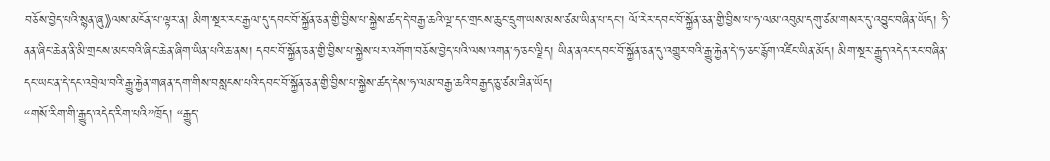བཅོས་བྱེད་པའི་སྙན་ཞུ》ལས་མངོན་པ་ལྟར་ན། མིག་སྔར་རང་རྒྱལ་དུ་དབང་བོ་སྐྱོན་ཅན་གྱི་བྱིས་པ་སྐྱེས་ཚད་དེ་བརྒྱ་ཆའི་ལྔ་དང་གྲངས་ཆུང་དྲུག་ཡས་མས་ཙམ་ཡིན་པ་དང་། ལོ་རེར་དབང་བོ་སྐྱོན་ཅན་གྱི་བྱིས་པ་ཧ་ལམ་འབུམ་དགུ་ཙམ་གསར་དུ་འབྱུང་བཞིན་ཡོད། ཧི་ནན་ཞིང་ཆེན་ནི་མི་གྲངས་མང་བའི་ཞིང་ཆེན་ཞིག་ཡིན་པའི་ཆ་ནས། དབང་བོ་སྐྱོན་ཅན་གྱི་བྱིས་པ་སྐྱེས་པར་འགོག་བཅོས་བྱེད་པའི་ལས་འགན་ཧ་ཅང་ལྗིད། ཡིན་ནའང་དབང་བོ་སྐྱོན་ཅན་དུ་འགྱུར་བའི་རྒྱུ་རྐྱེན་དེ་ཧ་ཅང་རྙོག་འཛིང་ཡིན་མོད། མིག་སྔར་རྒྱུད་འདེད་རང་བཞིན་དང་ཡང་ན་དེ་དང་འབྲེལ་བའི་རྒྱུ་རྐྱེན་གཞན་དག་གིས་བསླངས་པའི་དབང་བོ་སྐྱོན་ཅན་གྱི་བྱིས་པ་སྐྱེས་ཚད་དེས་ཧ་ལམ་བརྒྱ་ཆའི་བརྒྱད་ཅུ་ཙམ་ཟིན་ཡོད།
“གསོ་རིག་གི་རྒྱུད་འདེད་རིག་པའི”ཁྲོད། “རྒྱུད་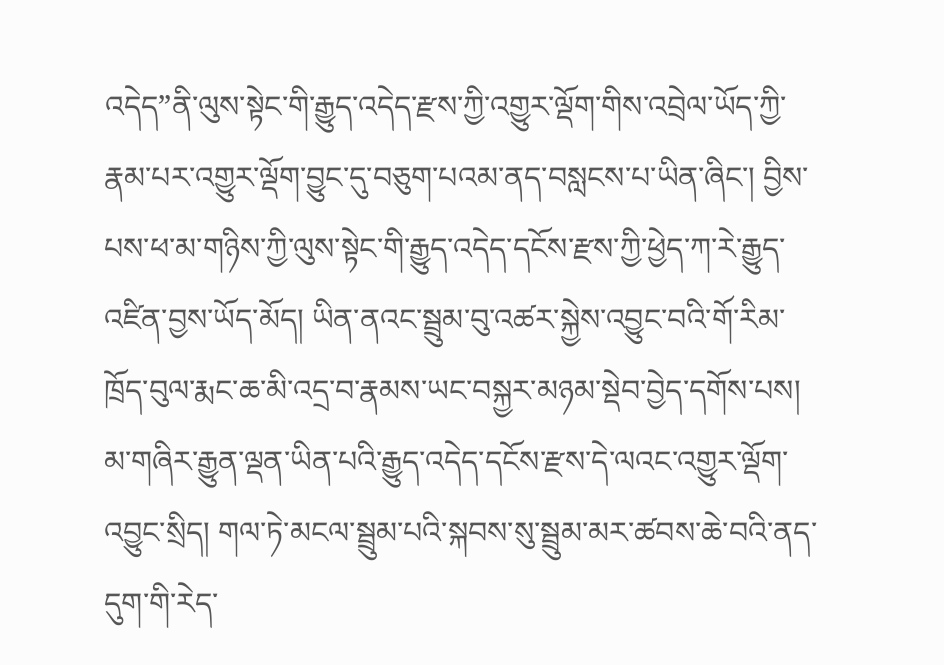འདེད”ནི་ལུས་སྟེང་གི་རྒྱུད་འདེད་རྫས་ཀྱི་འགྱུར་ལྡོག་གིས་འབྲེལ་ཡོད་ཀྱི་རྣམ་པར་འགྱུར་ལྡོག་བྱུང་དུ་བཅུག་པའམ་ནད་བསླངས་པ་ཡིན་ཞིང་། བྱིས་པས་ཕ་མ་གཉིས་ཀྱི་ལུས་སྟེང་གི་རྒྱུད་འདེད་དངོས་རྫས་ཀྱི་ཕྱེད་ཀ་རེ་རྒྱུད་འཛིན་བྱས་ཡོད་མོད། ཡིན་ནའང་སྦྲུམ་བུ་འཚར་སྐྱེས་འབྱུང་བའི་གོ་རིམ་ཁྲོད་བུལ་རྨང་ཆ་མི་འདྲ་བ་རྣམས་ཡང་བསྐྱར་མཉམ་སྡེབ་བྱེད་དགོས་པས། མ་གཞིར་རྒྱུན་ལྡན་ཡིན་པའི་རྒྱུད་འདེད་དངོས་རྫས་དེ་ལའང་འགྱུར་ལྡོག་འབྱུང་སྲིད། གལ་ཏེ་མངལ་སྦྲུམ་པའི་སྐབས་སུ་སྦྲུམ་མར་ཚབས་ཆེ་བའི་ནད་དུག་གི་རེད་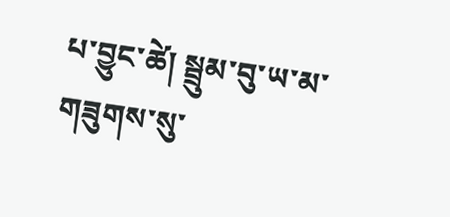པ་བྱུང་ཚེ། སྦྲུམ་བུ་ཡ་མ་གཟུགས་སུ་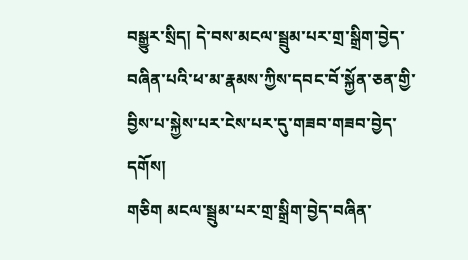བསྒྱུར་སྲིད། དེ་བས་མངལ་སྦྲུམ་པར་གྲ་སྒྲིག་བྱེད་བཞིན་པའི་ཕ་མ་རྣམས་ཀྱིས་དབང་བོ་སྐྱོན་ཅན་གྱི་བྱིས་པ་སྐྱེས་པར་ངེས་པར་དུ་གཟབ་གཟབ་བྱེད་དགོས།
གཅིག མངལ་སྦྲུམ་པར་གྲ་སྒྲིག་བྱེད་བཞིན་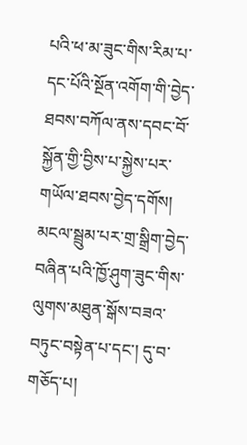པའི་ཕ་མ་ཟུང་གིས་རིམ་པ་དང་པོའི་སྔོན་འགོག་གི་བྱེད་ཐབས་བཀོལ་ནས་དབང་བོ་སྐྱོན་གྱི་བྱིས་པ་སྐྱེས་པར་གཡོལ་ཐབས་བྱེད་དགོས།
མངལ་སྦྲུམ་པར་གྲ་སྒྲིག་བྱེད་བཞིན་པའི་ཁྱོ་ཤུག་ཟུང་གིས་ལུགས་མཐུན་སྒོས་བཟའ་བཏུང་བསྟེན་པ་དང་། དུ་བ་གཅོད་པ།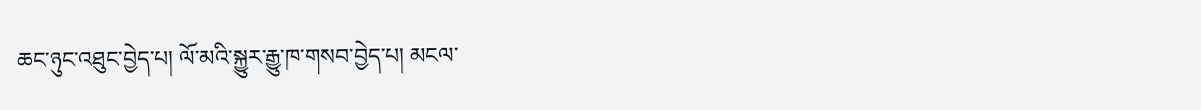ཆང་ཉུང་འཐུང་བྱེད་པ། ལོ་མའི་སྐྱུར་རྒྱུ་ཁ་གསབ་བྱེད་པ། མངལ་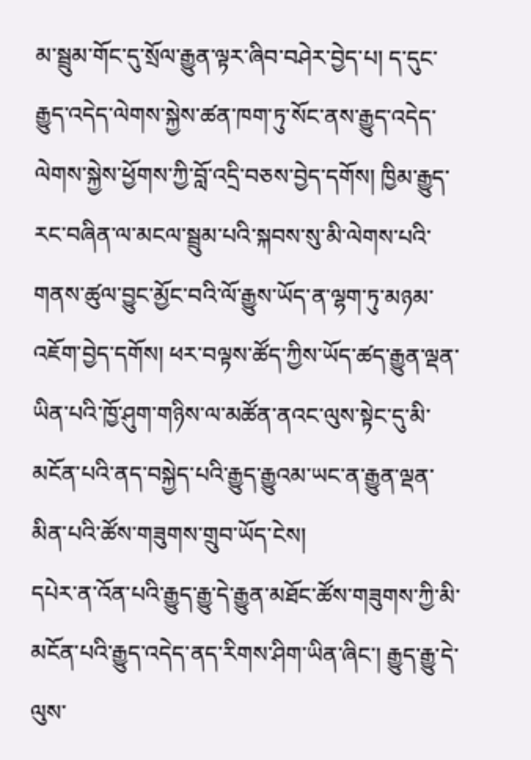མ་སྦྲུམ་གོང་དུ་སྲོལ་རྒྱུན་ལྟར་ཞིབ་བཤེར་བྱེད་པ། ད་དུང་རྒྱུད་འདེད་ལེགས་སྐྱེས་ཚན་ཁག་ཏུ་སོང་ནས་རྒྱུད་འདེད་ལེགས་སྐྱེས་ཕྱོགས་ཀྱི་བློ་འདྲི་བཅས་བྱེད་དགོས། ཁྱིམ་རྒྱུད་རང་བཞིན་ལ་མངལ་སྦྲུམ་པའི་སྐབས་སུ་མི་ལེགས་པའི་གནས་ཚུལ་བྱུང་མྱོང་བའི་ལོ་རྒྱུས་ཡོད་ན་ལྷག་ཏུ་མཉམ་འཇོག་བྱེད་དགོས། ཕར་བལྟས་ཚོད་ཀྱིས་ཡོད་ཚད་རྒྱུན་ལྡན་ཡིན་པའི་ཁྱོ་ཤུག་གཉིས་ལ་མཚོན་ནའང་ལུས་སྟེང་དུ་མི་མངོན་པའི་ནད་བསྐྱེད་པའི་རྒྱུད་རྒྱུའམ་ཡང་ན་རྒྱུན་ལྡན་མིན་པའི་ཚོས་གཟུགས་གྲུབ་ཡོད་ངེས།
དཔེར་ན་འོན་པའི་རྒྱུད་རྒྱུ་དེ་རྒྱུན་མཐོང་ཚོས་གཟུགས་ཀྱི་མི་མངོན་པའི་རྒྱུད་འདེད་ནད་རིགས་ཤིག་ཡིན་ཞིང་། རྒྱུད་རྒྱུ་དེ་ལུས་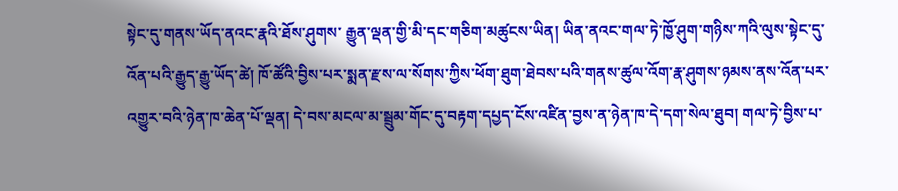སྟེང་དུ་གནས་ཡོད་ནའང་རྣའི་ཐོས་ཤུགས་ རྒྱུན་ལྡན་གྱི་མི་དང་གཅིག་མཚུངས་ཡིན། ཡིན་ནའང་གལ་ཏེ་ཁྱོ་ཤུག་གཉིས་ཀའི་ལུས་སྟེང་དུ་འོན་པའི་རྒྱུད་རྒྱུ་ཡོད་ཚེ། ཁོ་ཚོའི་བྱིས་པར་སྨན་རྫས་ལ་སོགས་ཀྱིས་ཕོག་ཐུག་ཐེབས་པའི་གནས་ཚུལ་འོག་རྣ་ཤུགས་ཉམས་ནས་འོན་པར་འགྱུར་བའི་ཉེན་ཁ་ཆེན་པོ་ལྡན། དེ་བས་མངལ་མ་སྦྲུམ་གོང་དུ་བརྟག་དཔྱད་ངོས་འཛིན་བྱས་ན་ཉེན་ཁ་དེ་དག་སེལ་ཐུབ། གལ་ཏེ་བྱིས་པ་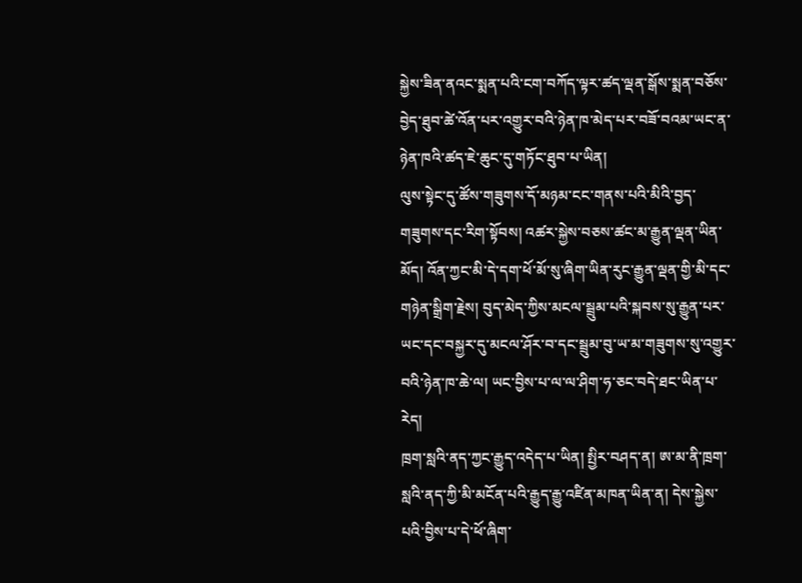སྐྱེས་ཟིན་ནའང་སྨན་པའི་ངག་བཀོད་ལྟར་ཚད་ལྡན་སྒོས་སྨན་བཅོས་བྱེད་ཐུབ་ཚེ་འོན་པར་འགྱུར་བའི་ཉེན་ཁ་མེད་པར་བཟོ་བའམ་ཡང་ན་ཉེན་ཁའི་ཚད་ཇེ་ཆུང་དུ་གཏོང་ཐུབ་པ་ཡིན།
ལུས་སྟེང་དུ་ཚོས་གཟུགས་དོ་མཉམ་ངང་གནས་པའི་མིའི་བྱད་གཟུགས་དང་རིག་སྟོབས། འཚར་སྐྱེས་བཅས་ཚང་མ་རྒྱུན་ལྡན་ཡིན་མོད། འོན་ཀྱང་མི་དེ་དག་ཕོ་མོ་སུ་ཞིག་ཡིན་རུང་རྒྱུན་ལྡན་གྱི་མི་དང་གཉེན་སྒྲིག་རྗེས། བུད་མེད་ཀྱིས་མངལ་སྦྲུམ་པའི་སྐབས་སུ་རྒྱུན་པར་ཡང་དང་བསྐྱར་དུ་མངལ་ཤོར་བ་དང་སྦྲུམ་བུ་ཡ་མ་གཟུགས་སུ་འགྱུར་བའི་ཉེན་ཁ་ཆེ་ལ། ཡང་བྱིས་པ་ལ་ལ་ཤིག་ཧ་ཅང་བདེ་ཐང་ཡིན་པ་རེད།
ཁྲག་སླའི་ནད་ཀྱང་རྒྱུད་འདེད་པ་ཡིན། སྤྱིར་བཤད་ན། ཨ་མ་ནི་ཁྲག་སླའི་ནད་ཀྱི་མི་མངོན་པའི་རྒྱུད་རྒྱུ་འཛིན་མཁན་ཡིན་ན། དེས་སྐྱེས་པའི་བྱིས་པ་དེ་ཕོ་ཞིག་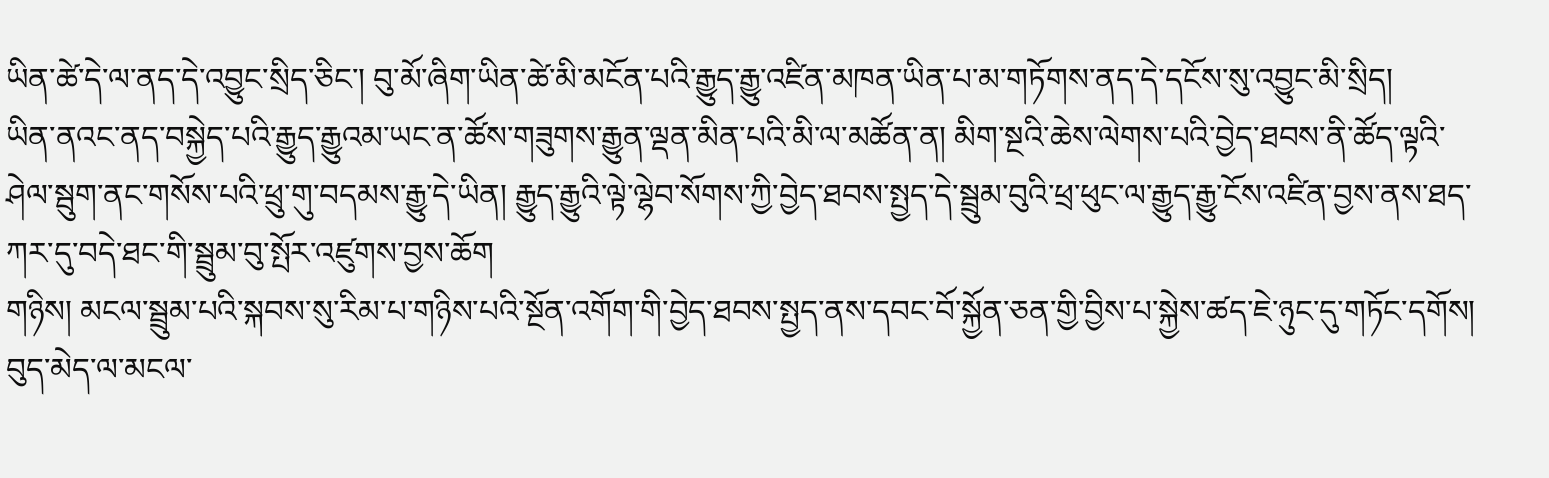ཡིན་ཚེ་དེ་ལ་ནད་དེ་འབྱུང་སྲིད་ཅིང་། བུ་མོ་ཞིག་ཡིན་ཚེ་མི་མངོན་པའི་རྒྱུད་རྒྱུ་འཛིན་མཁན་ཡིན་པ་མ་གཏོགས་ནད་དེ་དངོས་སུ་འབྱུང་མི་སྲིད།
ཡིན་ནའང་ནད་བསྐྱེད་པའི་རྒྱུད་རྒྱུའམ་ཡང་ན་ཚོས་གཟུགས་རྒྱུན་ལྡན་མིན་པའི་མི་ལ་མཚོན་ན། མིག་སྔའི་ཆེས་ལེགས་པའི་བྱེད་ཐབས་ནི་ཚོད་ལྟའི་ཤེལ་སྦུག་ནང་གསོས་པའི་ཕྲུ་གུ་བདམས་རྒྱུ་དེ་ཡིན། རྒྱུད་རྒྱུའི་ལྟེ་ལྷེབ་སོགས་ཀྱི་བྱེད་ཐབས་སྤྱད་དེ་སྦྲུམ་བུའི་ཕྲ་ཕུང་ལ་རྒྱུད་རྒྱུ་ངོས་འཛིན་བྱས་ནས་ཐད་ཀར་དུ་བདེ་ཐང་གི་སྦྲུམ་བུ་སྤོར་འཛུགས་བྱས་ཆོག
གཉིས། མངལ་སྦྲུམ་པའི་སྐབས་སུ་རིམ་པ་གཉིས་པའི་སྔོན་འགོག་གི་བྱེད་ཐབས་སྤྱད་ནས་དབང་བོ་སྐྱོན་ཅན་གྱི་བྱིས་པ་སྐྱེས་ཚད་ཇེ་ཉུང་དུ་གཏོང་དགོས།
བུད་མེད་ལ་མངལ་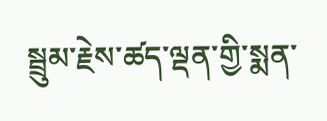སྦྲུམ་རྗེས་ཚད་ལྡན་གྱི་སྨན་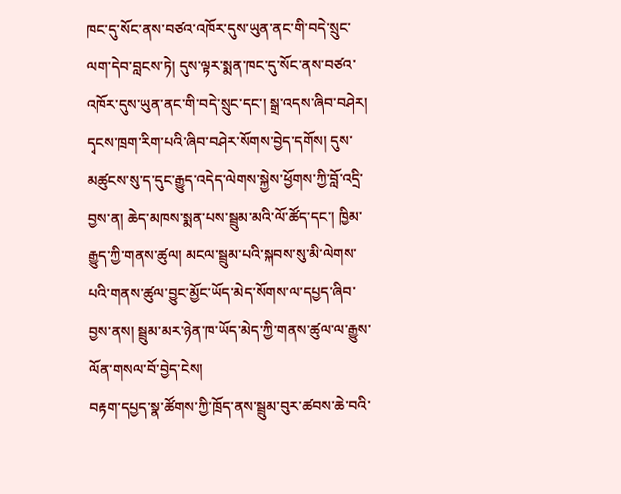ཁང་དུ་སོང་ནས་བཙའ་འཁོར་དུས་ཡུན་ནང་གི་བདེ་སྲུང་ལག་དེབ་བླངས་ཏེ། དུས་ལྟར་སྨན་ཁང་དུ་སོང་ནས་བཙའ་འཁོར་དུས་ཡུན་ནང་གི་བདེ་སྲུང་དང་། སྒྲ་འདས་ཞིབ་བཤེར། དྭངས་ཁྲག་རིག་པའི་ཞིབ་བཤེར་སོགས་བྱེད་དགོས། དུས་མཚུངས་སུ་ད་དུང་རྒྱུད་འདེད་ལེགས་སྐྱེས་ཕྱོགས་ཀྱི་བློ་འདྲི་བྱས་ན། ཆེད་མཁས་སྨན་པས་སྦྲུམ་མའི་ལོ་ཚོད་དང་། ཁྱིམ་རྒྱུད་ཀྱི་གནས་ཚུལ། མངལ་སྦྲུམ་པའི་སྐབས་སུ་མི་ལེགས་པའི་གནས་ཚུལ་བྱུང་མྱོང་ཡོད་མེད་སོགས་ལ་དཔྱད་ཞིབ་བྱས་ནས། སྦྲུམ་མར་ཉེན་ཁ་ཡོད་མེད་ཀྱི་གནས་ཚུལ་ལ་རྒྱུས་ལོན་གསལ་བོ་བྱེད་ངེས།
བརྟག་དཔྱད་སྣ་ཚོགས་ཀྱི་ཁྲོད་ནས་སྦྲུམ་བུར་ཚབས་ཆེ་བའི་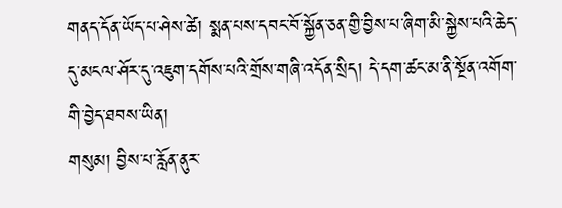གནད་དོན་ཡོད་པ་ཤེས་ཚེ། སྨན་པས་དབང་བོ་སྐྱོན་ཅན་གྱི་བྱིས་པ་ཞིག་མི་སྐྱེས་པའི་ཆེད་དུ་མངལ་ཤོར་དུ་འཇུག་དགོས་པའི་གྲོས་གཞི་འདོན་སྲིད། དེ་དག་ཚང་མ་ནི་སྔོན་འགོག་གི་བྱེད་ཐབས་ཡིན།
གསུམ། བྱིས་པ་རློན་ནུར་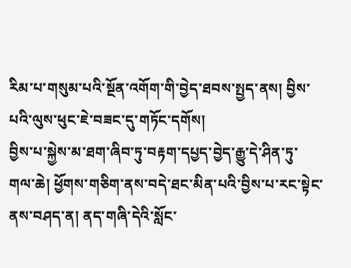རིམ་པ་གསུམ་པའི་སྔོན་འགོག་གི་བྱེད་ཐབས་སྤྱད་ནས། བྱིས་པའི་ལུས་ཕུང་ཇེ་བཟང་དུ་གཏོང་དགོས།
བྱིས་པ་སྐྱེས་མ་ཐག་ཞིབ་ཏུ་བརྟག་དཔྱད་བྱེད་རྒྱུ་དེ་ཤིན་ཏུ་གལ་ཆེ། ཕྱོགས་གཅིག་ནས་བདེ་ཐང་མིན་པའི་བྱིས་པ་རང་སྟེང་ནས་བཤད་ན། ནད་གཞི་དེའི་སློང་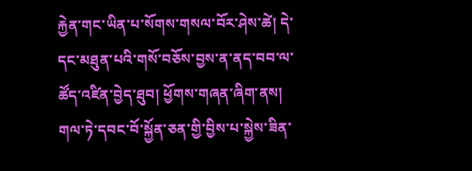རྐྱེན་གང་ཡིན་པ་སོགས་གསལ་བོར་ཤེས་ཚེ། དེ་དང་མཐུན་པའི་གསོ་བཅོས་བྱས་ན་ནད་བབ་ལ་ཚོད་འཛིན་བྱེད་ཐུབ། ཕྱོགས་གཞན་ཞིག་ནས། གལ་ཏེ་དབང་བོ་སྐྱོན་ཅན་གྱི་བྱིས་པ་སྐྱེས་ཟིན་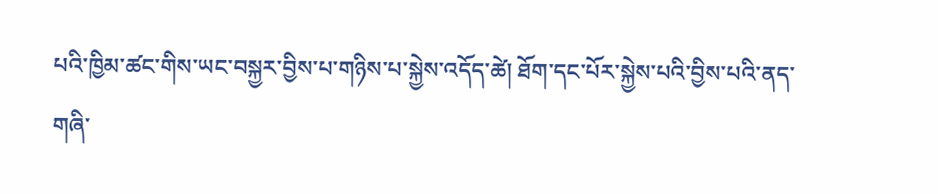པའི་ཁྱིམ་ཚང་གིས་ཡང་བསྐྱར་བྱིས་པ་གཉིས་པ་སྐྱེས་འདོད་ཚེ། ཐོག་དང་པོར་སྐྱེས་པའི་བྱིས་པའི་ནད་གཞི་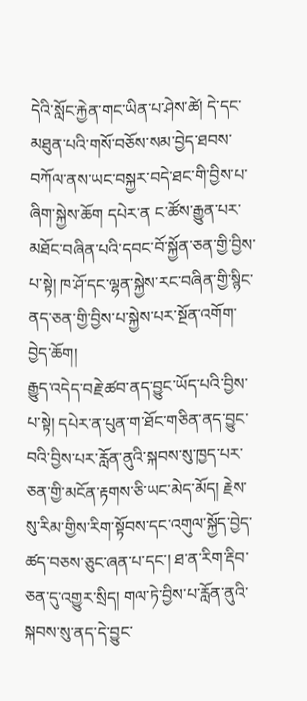དེའི་སློང་རྐྱེན་གང་ཡིན་པ་ཤེས་ཚེ། དེ་དང་མཐུན་པའི་གསོ་བཅོས་སམ་བྱེད་ཐབས་བཀོལ་ནས་ཡང་བསྐྱར་བདེ་ཐང་གི་བྱིས་པ་ཞིག་སྐྱེས་ཆོག དཔེར་ན ང་ཚོས་རྒྱུན་པར་མཐོང་བཞིན་པའི་དབང་བོ་སྐྱོན་ཅན་གྱི་བྱིས་པ་སྟེ། ཁ་ཤོ་དང་ལྷན་སྐྱེས་རང་བཞིན་གྱི་སྙིང་ནད་ཅན་གྱི་བྱིས་པ་སྐྱེས་པར་སྔོན་འགོག་བྱེད་ཆོག།
རྒྱུད་འདེད་བརྗེ་ཚབ་ནད་བྱུང་ཡོད་པའི་བྱིས་པ་སྟེ། དཔེར་ན་པུན་ག་ཐོང་གཅིན་ནད་བྱུང་བའི་བྱིས་པར་རློན་ནུའི་སྐབས་སུ་ཁྱད་པར་ཅན་གྱི་མངོན་རྟགས་ཅི་ཡང་མེད་མོད། རྗེས་སུ་རིམ་གྱིས་རིག་སྟོབས་དང་འགུལ་སྐྱོད་བྱེད་ཚད་བཅས་ཅུང་ཞན་པ་དང་། ཐ་ན་རིག་རྡིབ་ཅན་དུ་འགྱུར་སྲིད། གལ་ཏེ་བྱིས་པ་རློན་ནུའི་སྐབས་སུ་ནད་དེ་བྱུང་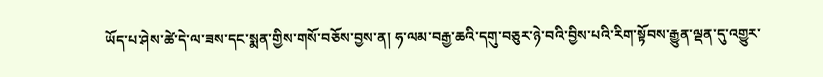ཡོད་པ་ཤེས་ཚེ་དེ་ལ་ཟས་དང་སྨན་གྱིས་གསོ་བཅོས་བྱས་ན། ཧ་ལམ་བརྒྱ་ཆའི་དགུ་བཅུར་ཉེ་བའི་བྱིས་པའི་རིག་སྟོབས་རྒྱུན་ལྡན་དུ་འགྱུར་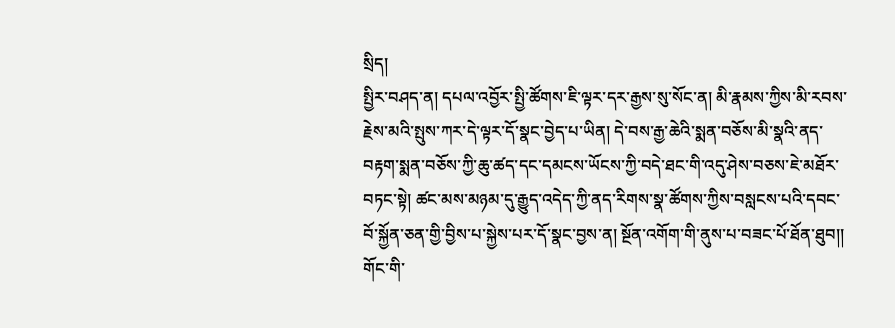སྲིད།
སྤྱིར་བཤད་ན། དཔལ་འབྱོར་སྤྱི་ཚོགས་ཇི་ལྟར་དར་རྒྱས་སུ་སོང་ན། མི་རྣམས་ཀྱིས་མི་རབས་རྗེས་མའི་སྤུས་ཀར་དེ་ལྟར་དོ་སྣང་བྱེད་པ་ཡིན། དེ་བས་རྒྱ་ཆེའི་སྨན་བཅོས་མི་སྣའི་ནད་བརྟག་སྨན་བཅོས་ཀྱི་ཆུ་ཚད་དང་དམངས་ཡོངས་ཀྱི་བདེ་ཐང་གི་འདུ་ཤེས་བཅས་ཇེ་མཐོར་བཏང་སྟེ། ཚང་མས་མཉམ་དུ་རྒྱུད་འདེད་ཀྱི་ནད་རིགས་སྣ་ཚོགས་ཀྱིས་བསླངས་པའི་དབང་བོ་སྐྱོན་ཅན་གྱི་བྱིས་པ་སྐྱེས་པར་དོ་སྣང་བྱས་ན། སྔོན་འགོག་གི་ནུས་པ་བཟང་པོ་ཐོན་ཐུབ།།
གོང་གི་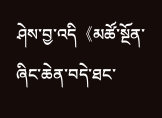ཤེས་བྱ་འདི《མཚོ་སྔོན་ཞིང་ཆེན་བདེ་ཐང་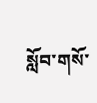སློབ་གསོ་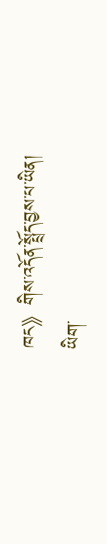ཁང》གིས་འདོན་སྤྲོད་བྱས་པ་ཡིན།
ཡིག་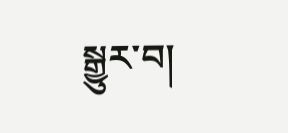སྒྱུར་བ།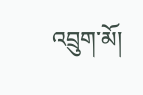འབྲུག་མོ།